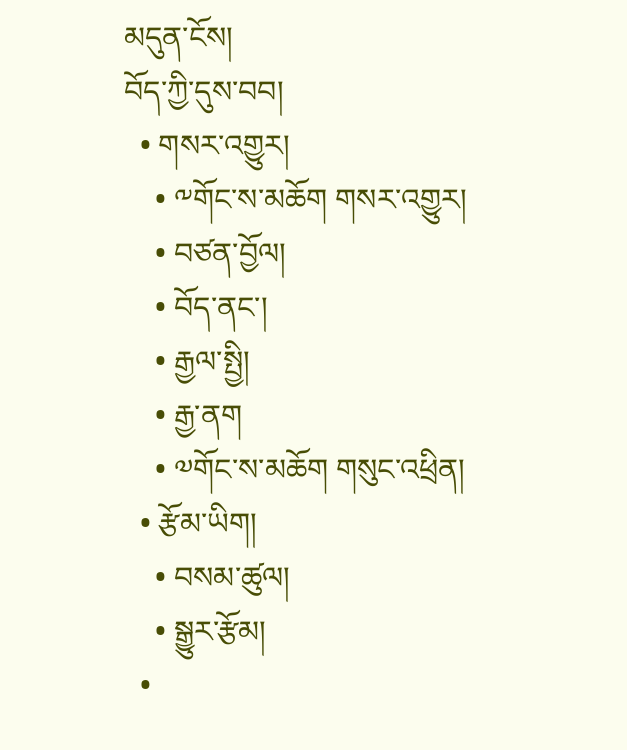མདུན་ངོས།
བོད་ཀྱི་དུས་བབ།
  • གསར་འགྱུར།
    • ༸གོང་ས་མཆོག གསར་འགྱུར།
    • བཙན་བྱོལ།
    • བོད་ནང་།
    • རྒྱལ་སྤྱི།
    • རྒྱ་ནག
    • ༧གོང་ས་མཆོག གསུང་འཕྲིན།
  • རྩོམ་ཡིག།
    • བསམ་ཚུལ།
    • སྒྱུར་རྩོམ།
  •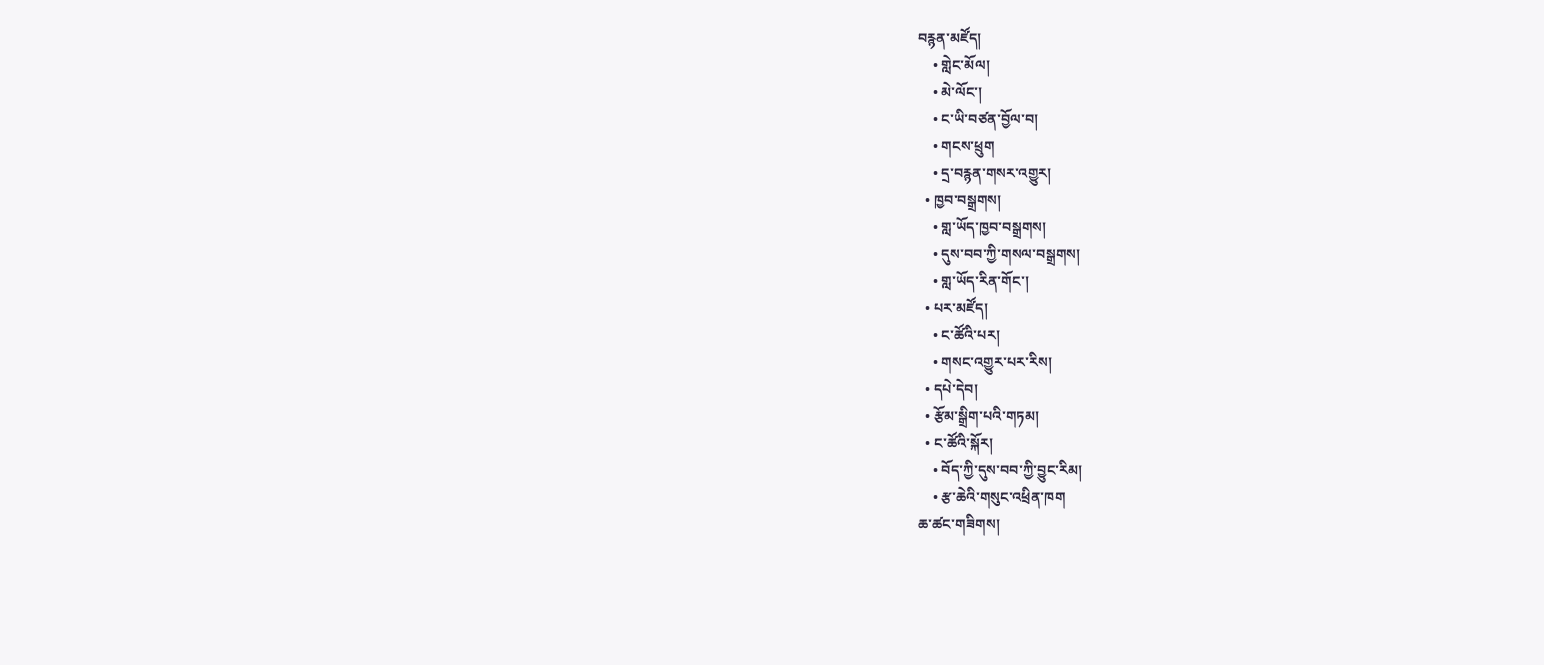བརྙན་མཛོད།
    • གླེང་མོལ།
    • མེ་ལོང་།
    • ང་ཡི་བཙན་བྱོལ་བ།
    • གངས་ཕྲུག
    • དྲ་བརྙན་གསར་འགྱུར།
  • ཁྱབ་བསྒྲགས།
    • གླ་ཡོད་ཁྱབ་བསྒྲགས།
    • དུས་བབ་ཀྱི་གསལ་བསྒྲགས།
    • གླ་ཡོད་རིན་གོང་།
  • པར་མཛོད།
    • ང་ཚོའི་པར།
    • གསང་འགྱུར་པར་རིས།
  • དཔེ་དེབ།
  • རྩོམ་སྒྲིག་པའི་གཏམ།
  • ང་ཚོའི་སྐོར།
    • བོད་ཀྱི་དུས་བབ་ཀྱི་བྱུང་རིམ།
    • རྩ་ཆེའི་གསུང་འཕྲིན་ཁག
ཆ་ཚང་གཟིགས།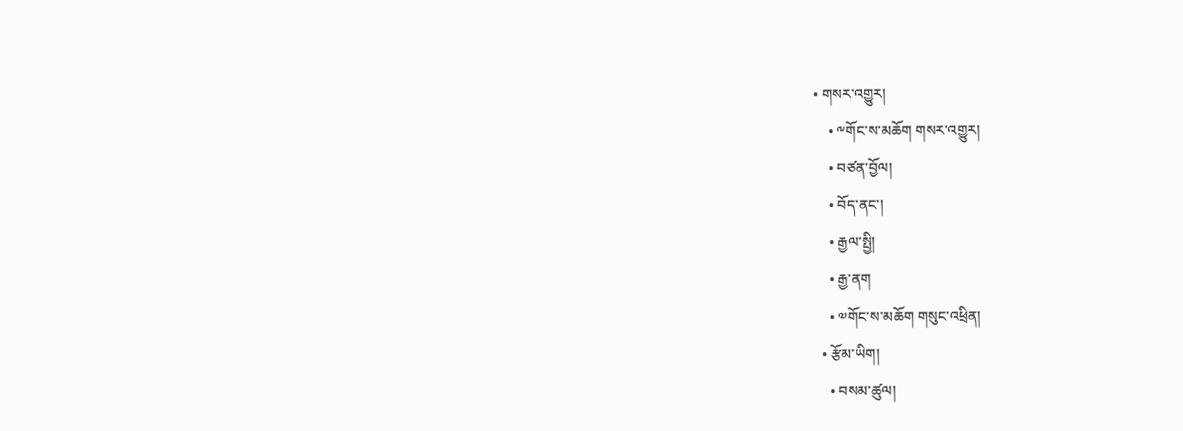• གསར་འགྱུར།
    • ༸གོང་ས་མཆོག གསར་འགྱུར།
    • བཙན་བྱོལ།
    • བོད་ནང་།
    • རྒྱལ་སྤྱི།
    • རྒྱ་ནག
    • ༧གོང་ས་མཆོག གསུང་འཕྲིན།
  • རྩོམ་ཡིག།
    • བསམ་ཚུལ།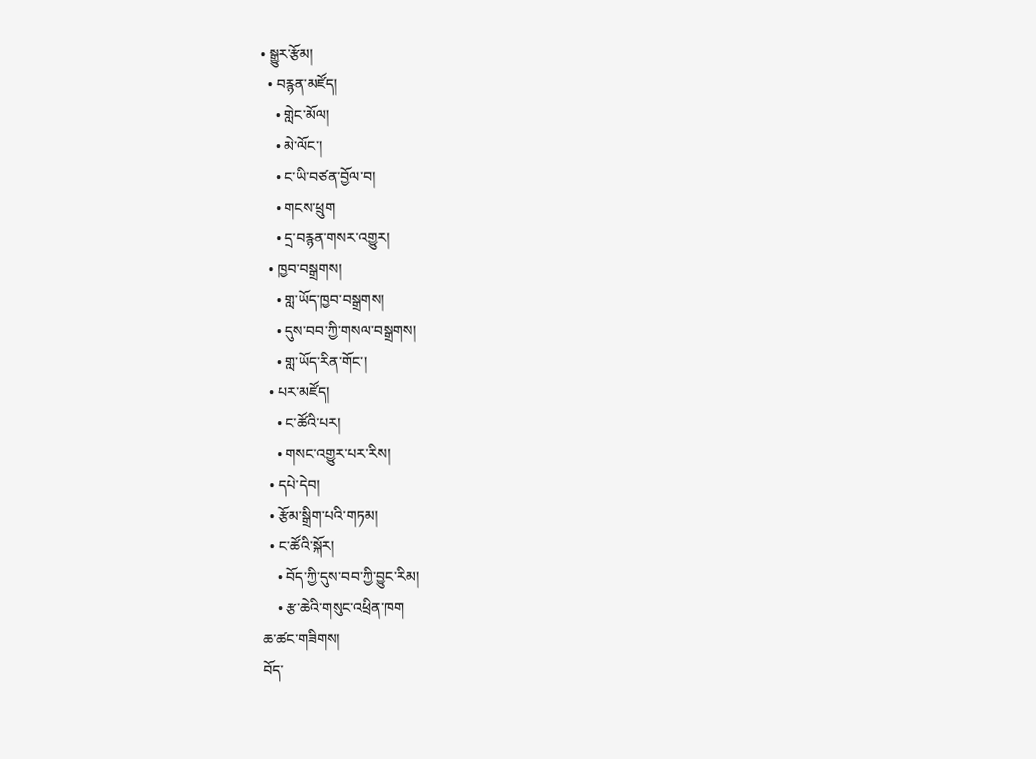• སྒྱུར་རྩོམ།
  • བརྙན་མཛོད།
    • གླེང་མོལ།
    • མེ་ལོང་།
    • ང་ཡི་བཙན་བྱོལ་བ།
    • གངས་ཕྲུག
    • དྲ་བརྙན་གསར་འགྱུར།
  • ཁྱབ་བསྒྲགས།
    • གླ་ཡོད་ཁྱབ་བསྒྲགས།
    • དུས་བབ་ཀྱི་གསལ་བསྒྲགས།
    • གླ་ཡོད་རིན་གོང་།
  • པར་མཛོད།
    • ང་ཚོའི་པར།
    • གསང་འགྱུར་པར་རིས།
  • དཔེ་དེབ།
  • རྩོམ་སྒྲིག་པའི་གཏམ།
  • ང་ཚོའི་སྐོར།
    • བོད་ཀྱི་དུས་བབ་ཀྱི་བྱུང་རིམ།
    • རྩ་ཆེའི་གསུང་འཕྲིན་ཁག
ཆ་ཚང་གཟིགས།
བོད་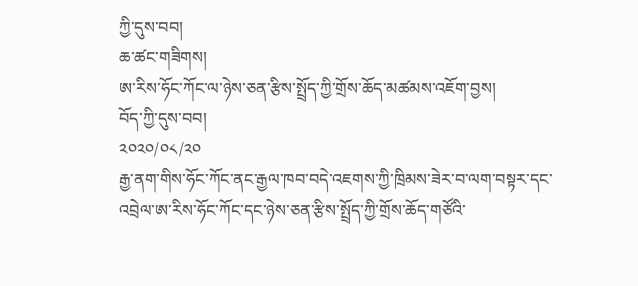ཀྱི་དུས་བབ།
ཆ་ཚང་གཟིགས།
ཨ་རིས་ཧོང་ཀོང་ལ་ཉེས་ཅན་རྩིས་སྤྲོད་ཀྱི་གྲོས་ཆོད་མཚམས་འཇོག་བྱས།
བོད་ཀྱི་དུས་བབ།
༢༠༢༠/༠༨/༢༠
རྒྱ་ནག་གིས་ཧོང་ཀོང་ནང་རྒྱལ་ཁབ་བདེ་འཇགས་ཀྱི་ཁྲིམས་ཟེར་བ་ལག་བསྟར་དང་འབྲེལ་ཨ་རིས་ཧོང་ཀོང་དང་ཉེས་ཅན་རྩིས་སྤྲོད་ཀྱི་གྲོས་ཆོད་གཙོའི་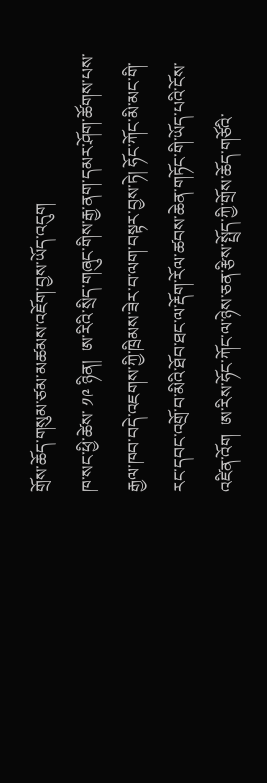གྲོས་ཆོད་གསུམ་ཙམ་མཚམས་འཇོག་བྱས་ཡོད་འདུག
ཁ་སང་ཕྱི་ཚེས་ ༡༩ ཉིན།  ཨ་རིའི་སྲིད་གཞུང་གིས་རྒྱ་ནག་དམར་ཤོག་ཚོགས་པས་རྒྱལ་ཁབ་བདེ་འཇགས་ཀྱི་ཁྲིམས་ཟེར་བ་ལག་བསྟར་བྱས་ཏེ། ཧོང་ཀོང་མི་མང་གི་རང་དབང་འགྲོ་བ་མིའི་ཐོབ་ཐང་ལ་རྡོག་རོལ་ཚབས་ཆེན་གཏོང་གི་ཡོད་པའི་ངོས་འཛིན་འོག  ཨ་རིས་ཧོང་ཀོང་ལ་ཉེས་ཅན་རྩིས་སྤྲོད་ཀྱི་གྲོས་ཆོད་གཙོའི་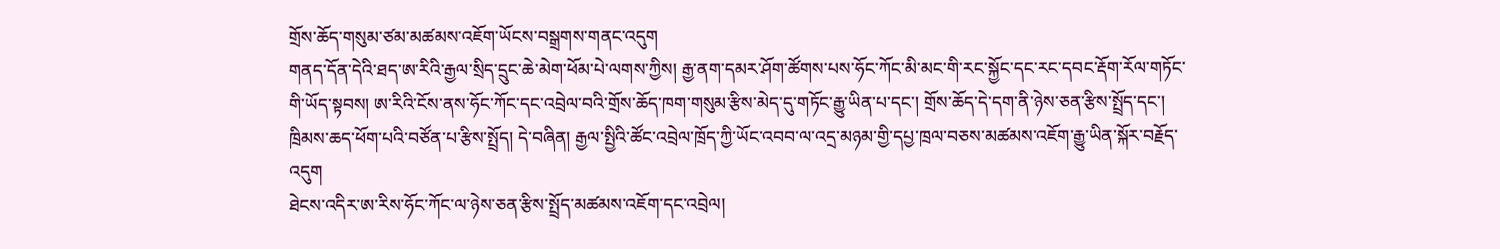གྲོས་ཆོད་གསུམ་ཙམ་མཚམས་འཇོག་ཡོངས་བསྒྲགས་གནང་འདུག
གནད་དོན་དེའི་ཐད་ཨ་རིའི་རྒྱལ་སྲིད་དྲུང་ཆེ་མེག་ཕོམ་པེ་ལགས་ཀྱིས། རྒྱ་ནག་དམར་ཤོག་ཚོགས་པས་ཧོང་ཀོང་མི་མང་གི་རང་སྐྱོང་དང་རང་དབང་རྡོག་རོལ་གཏོང་གི་ཡོད་སྟབས། ཨ་རིའི་ངོས་ནས་ཧོང་ཀོང་དང་འབྲེལ་བའི་གྲོས་ཆོད་ཁག་གསུམ་རྩིས་མེད་དུ་གཏོང་རྒྱུ་ཡིན་པ་དང་། གྲོས་ཆོད་དེ་དག་ནི་ཉེས་ཅན་རྩིས་སྤྲོད་དང་། ཁྲིམས་ཆད་ཕོག་པའི་བཙོན་པ་རྩིས་སྤྲོད། དེ་བཞིན། རྒྱལ་སྤྱིའི་ཚོང་འབྲེལ་ཁྲོད་ཀྱི་ཡོང་འབབ་ལ་འདྲ་མཉམ་གྱི་དཔྱ་ཁྲལ་བཅས་མཚམས་འཇོག་རྒྱུ་ཡིན་སྐོར་བརྗོད་འདུག
ཐེངས་འདིར་ཨ་རིས་ཧོང་ཀོང་ལ་ཉེས་ཅན་རྩིས་སྤྲོད་མཚམས་འཇོག་དང་འབྲེལ།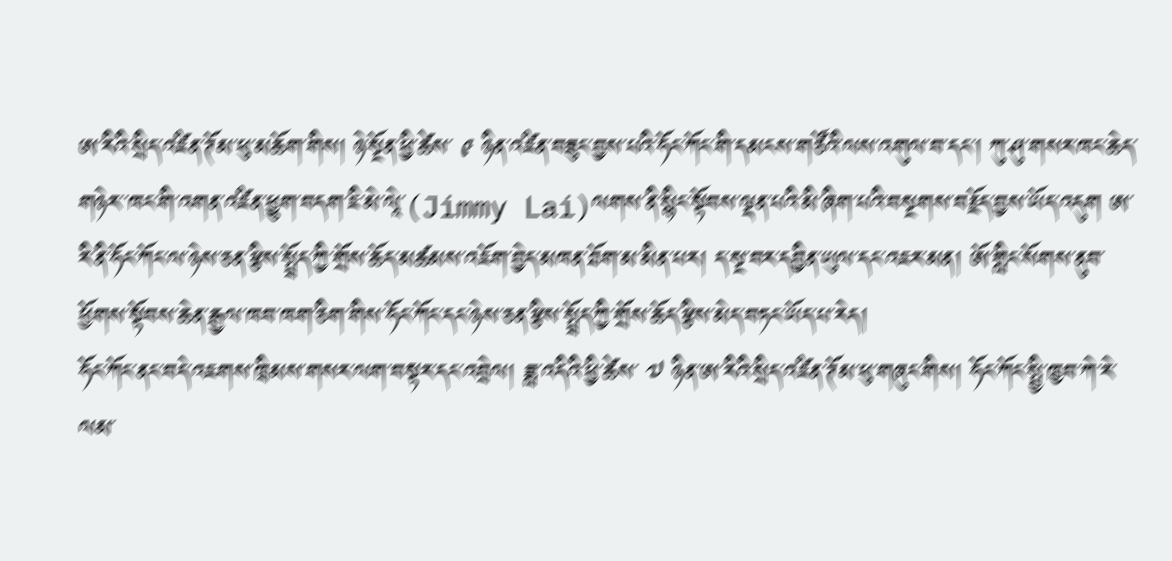ཨ་རིའི་སྲིད་འཛིན་ཊོམ་ཕུ་མཆོག་གིས། ཉེ་སྔོན་ཕྱི་ཚེས་ ༩ ཉིན་འཛིན་བཟུང་བྱས་པའི་ཧོང་ཀོང་གི་དམངས་གཙོའི་ལས་འགུལ་བ་དང་། ཀུ་ཤུ་གསར་ཁང་ཆེད་གཉེར་་ཁང་གི་འགན་འཛིན་ཕྱུག་བདག་ཇི་མེ་ལཱེ་(Jimmy Lai)ལགས་ནི་སྙིང་སྟོབས་ལྡན་པའི་མི་ཞིག་པའི་བསྔགས་བརྗོད་བྱས་ཡོད་འདུག ཨ་རི་ནི་ཧོང་ཀོང་ལ་ཉེས་ཅན་རྩིས་སྤྲོད་ཀྱི་གྲོས་ཆོད་མཚམས་འཇོག་བྱེད་མཁན་ཐོག་མ་མིན་པར། ད་སྔ་བར་དབྱིན་ཡུལ་དང་འཇར་མན། ཨོ་གླིང་སོགས་ནུབ་ཕྱོགས་སྟོབས་ཆེན་རྒྱལ་ཁབ་ཁག་ཅིག་གིས་ཧོང་ཀོང་དང་ཉེས་ཅན་རྩིས་སྤྲོད་ཀྱི་གྲོས་ཆོད་རྩིས་མེད་བཏང་ཡོད་པ་རེད།
ཧོང་ཀོང་ནང་བདེ་འཇགས་ཁྲིམས་གསར་ལག་བསྟར་དང་འབྲེལ། ཟླ་འདིའི་ཕྱི་ཚེས་ ༧ ཉིན་ཨ་རིའི་སྲིད་འཛིན་ཊོམ་ཕུ་གཞུང་གིས། ཧོང་ཀོང་སྤྱི་ཁྱབ་ཀེ་རེ་ལམ་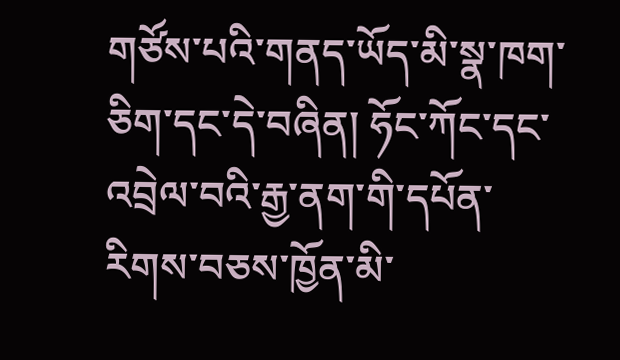གཙོས་པའི་གནད་ཡོད་མི་སྣ་ཁག་ཅིག་དང་དེ་བཞིན། ཧོང་ཀོང་དང་འབྲེལ་བའི་རྒྱ་ནག་གི་དཔོན་རིགས་བཅས་ཁྱོན་མི་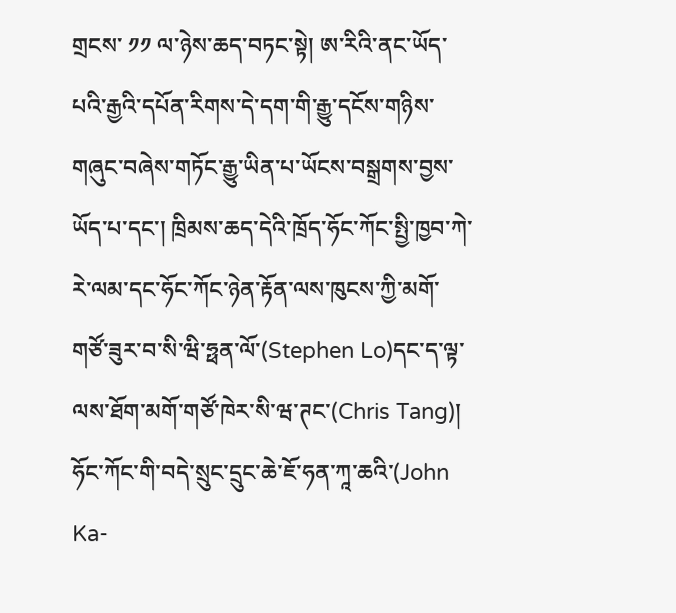གྲངས་ ༡༡ ལ་ཉེས་ཆད་བཏང་སྟེ། ཨ་རིའི་ནང་ཡོད་པའི་རྒྱའི་དཔོན་རིགས་དེ་དག་གི་རྒྱུ་དངོས་གཉིས་གཞུང་བཞེས་གཏོང་རྒྱུ་ཡིན་པ་ཡོངས་བསྒྲགས་བྱས་ཡོད་པ་དང་། ཁྲིམས་ཆད་དེའི་ཁྲོད་ཧོང་ཀོང་སྤྱི་ཁྱབ་ཀེ་རེ་ལམ་དང་ཧོང་ཀོང་ཉེན་རྟོན་ལས་ཁུངས་ཀྱི་མགོ་གཙོ་ཟུར་བ་སི་ཝི་ཧྥན་ལོ་(Stephen Lo)དང་ད་ལྟ་ལས་ཐོག་མགོ་གཙོ་ཁེར་སི་ཝ་ཊང་(Chris Tang)། ཧོང་ཀོང་གི་བདེ་སྲུང་དྲུང་ཆེ་ཇོ་ཧན་ཀཱ་ཆའི་(John Ka-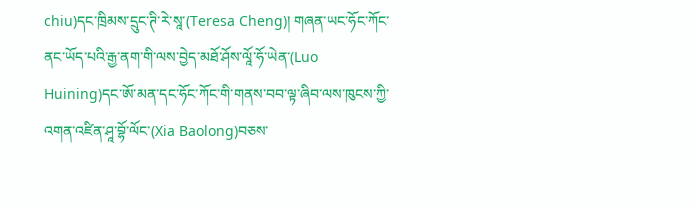chiu)དང་ཁྲིམས་དྲུང་ཊི་རེ་སཱ་(Teresa Cheng)། གཞན་ཡང་ཧོང་ཀོང་ནང་ཡོད་པའི་རྒྱ་ནག་གི་ལས་བྱེད་མཐོ་ཤོས་ལཱོ་ཧོ་ཡེན་(Luo Huining)དང་ཨོ་མན་དང་ཧོང་ཀོང་གི་གནས་བབ་ལྟ་ཞིབ་ལས་ཁུངས་ཀྱི་འགན་འཛིན་ཤཱ་བྷོ་ལོང་(Xia Baolong)བཅས་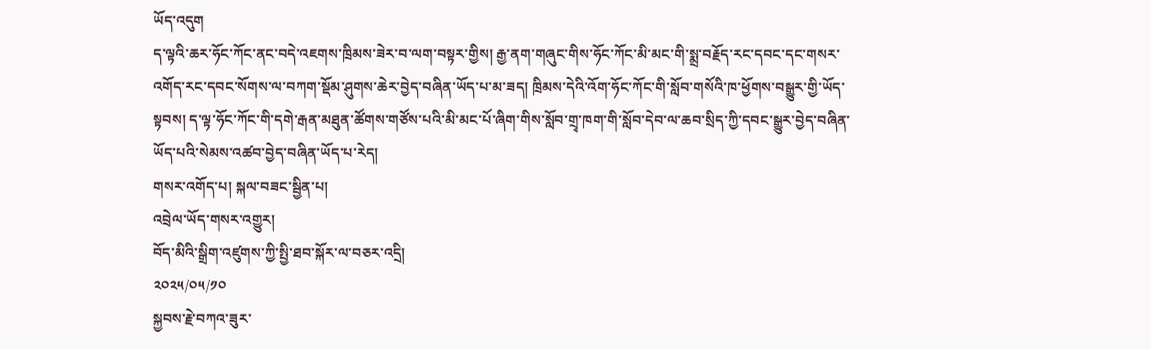ཡོད་འདུག
ད་ལྟའི་ཆར་ཧོང་ཀོང་ནང་བདེ་འཇགས་ཁྲིམས་ཟེར་བ་ལག་བསྟར་གྱིས། རྒྱ་ནག་གཞུང་གིས་ཧོང་ཀོང་མི་མང་གི་སྨྲ་བརྗོད་རང་དབང་དང་གསར་འགོད་རང་དབང་སོགས་ལ་བཀག་སྡོམ་ཤུགས་ཆེར་བྱེད་བཞིན་ཡོད་པ་མ་ཟད། ཁྲིམས་དེའི་འོག་ཧོང་ཀོང་གི་སློབ་གསོའི་ཁ་ཕྱོགས་བསྒྱུར་གྱི་ཡོད་སྟབས། ད་ལྟ་ཧོང་ཀོང་གི་དགེ་རྒན་མཐུན་ཚོགས་གཙོས་པའི་མི་མང་པོ་ཞིག་གིས་སློབ་གྲྭ་ཁག་གི་སློབ་དེབ་ལ་ཆབ་སྲིད་ཀྱི་དབང་སྒྱུར་བྱེད་བཞིན་ཡོད་པའི་སེམས་འཚབ་བྱེད་བཞིན་ཡོད་པ་རེད།
གསར་འགོད་པ། སྐལ་བཟང་སྦྱིན་པ།
འབྲེལ་ཡོད་གསར་འགྱུར།
བོད་མིའི་སྒྲིག་འཛུགས་ཀྱི་སྤྱི་ཐབ་སྐོར་ལ་བཅར་འདྲི།
༢༠༢༥/༠༥/༡༠
སྐྱབས་རྗེ་བཀའ་ཟུར་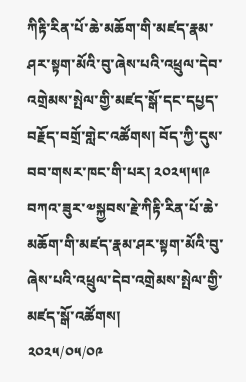ཀིརྟི་རིན་པོ་ཆེ་མཆོག་གི་མཛད་རྣམ་ཤར་སྟག་མོའི་བུ་ཞེས་པའི་འཕྲུལ་དེབ་འགྲེམས་སྤེལ་གྱི་མཛད་སྒོ་དང་དཔྱད་བརྗོད་བགྲོ་གླེང་འཚོགས། བོད་ཀྱི་དུས་བབ་གསར་ཁང་གི་པར། ༢༠༢༥།༥།༩
བཀའ་ཟུར་༧སྐྱབས་རྗེ་ཀིརྟི་རིན་པོ་ཆེ་མཆོག་གི་མཛད་རྣམ་ཤར་སྟག་མོའི་བུ་ཞེས་པའི་འཕྲུལ་དེབ་འགྲེམས་སྤེལ་གྱི་མཛད་སྒོ་འཚོགས།
༢༠༢༥/༠༥/༠༩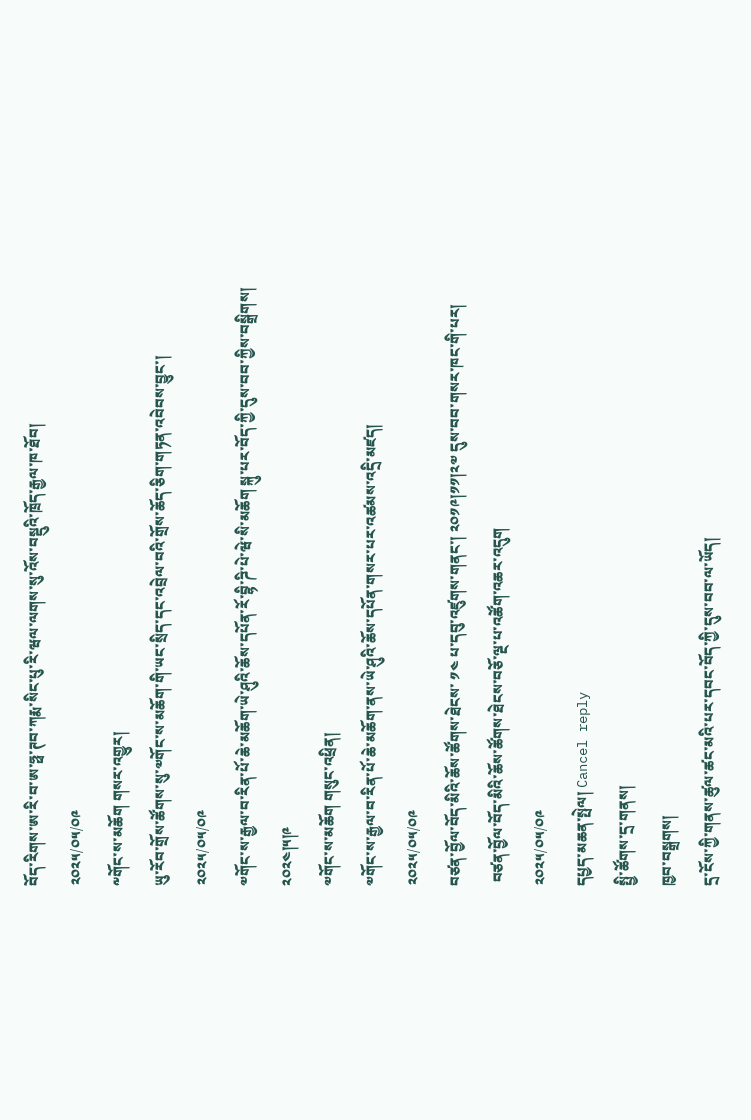བོད་རིགས་ཨ་རི་བ་ཨ་ཧྥ་ཊབ་ཀརྨ་སིང་པུ་རི་ཝལ་ལགས་སུ་འོས་བསྡུའི་ཁྲོད་རྒྱལ་ཁ་ཐོབ།
༢༠༢༥/༠༥/༠༩
༸གོང་ས་མཆོག གསར་འགྱུར།
ཡུ་རོབ་གྲོས་ཚོགས་སུ་༧གོང་ས་མཆོག་གི་ཡང་སྲིད་དང་འབྲེལ་བའི་གྲོས་ཆོད་ཅིག་གཏན་འབེབས་བྱུང་།
༢༠༢༥/༠༥/༠༩
༧གོང་ས་རྒྱལ་བ་རིན་པོ་ཆེ་མཆོག་ཡེ་ཤུའི་ཆོས་དཔོན་རོ་བྷི་ཌི་པེ་ཝེ་སི་མཆོག སྐུ་པར་བོད་ཀྱི་དུས་བབ་ཀྱིས་བསྒྲིགས། ༢༠༢༤།༥།༩
༧གོང་ས་མཆོག གསུང་འཕྲིན།
༧གོང་ས་རྒྱལ་བ་རིན་པོ་ཆེ་མཆོག་ནས་ཡེ་ཤུའི་ཆོས་དཔོན་གསར་པར་འཚམས་འདྲི་མཛད།
༢༠༢༥/༠༥/༠༩
བཙན་བྱོལ་བོད་མིའི་ཆོས་ཚོགས་ཐེངས་ ༡༤ པ་དབུ་འཛུགས་གནང་། ༢༠༡༩།༡༡།༢༧ དུས་བབ་གསར་ཁང་གི་པར།
 བཙན་བྱོལ་བོད་མིའི་ཆོས་ཚོགས་ཐེངས་བཅོ་ལྔ་པ་འཚོག་འཆར་འདུག
༢༠༢༥/༠༥/༠༩
དཔྱད་མཆན་སྤེལ། Cancel reply
སྤྱི་ཚོགས་དྲ་གནས།
ཁྱབ་བསྒྲགས།
དྲ་ངོས་ཀྱི་གནས་ཚུལ་ཚང་མའི་པར་དབང་བོད་ཀྱི་དུས་བབ་ལ་ཡོད།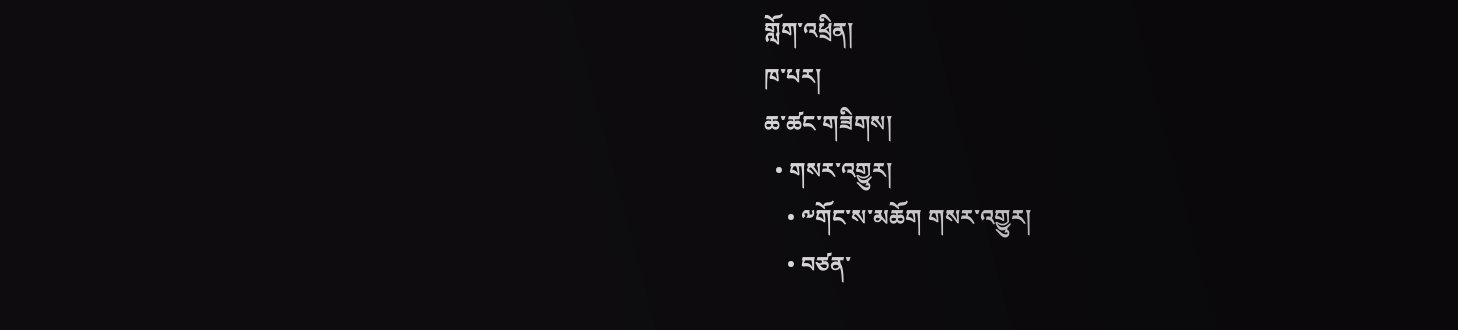གློག་འཕྲིན།
ཁ་པར།
ཆ་ཚང་གཟིགས།
  • གསར་འགྱུར།
    • ༸གོང་ས་མཆོག གསར་འགྱུར།
    • བཙན་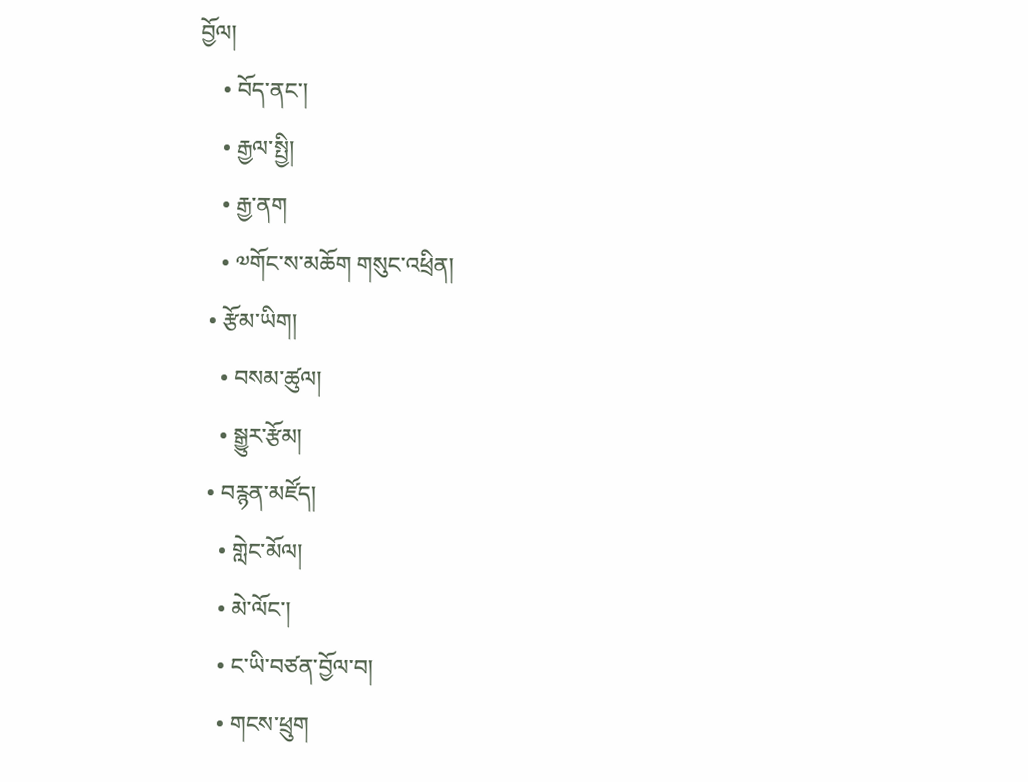བྱོལ།
    • བོད་ནང་།
    • རྒྱལ་སྤྱི།
    • རྒྱ་ནག
    • ༧གོང་ས་མཆོག གསུང་འཕྲིན།
  • རྩོམ་ཡིག།
    • བསམ་ཚུལ།
    • སྒྱུར་རྩོམ།
  • བརྙན་མཛོད།
    • གླེང་མོལ།
    • མེ་ལོང་།
    • ང་ཡི་བཙན་བྱོལ་བ།
    • གངས་ཕྲུག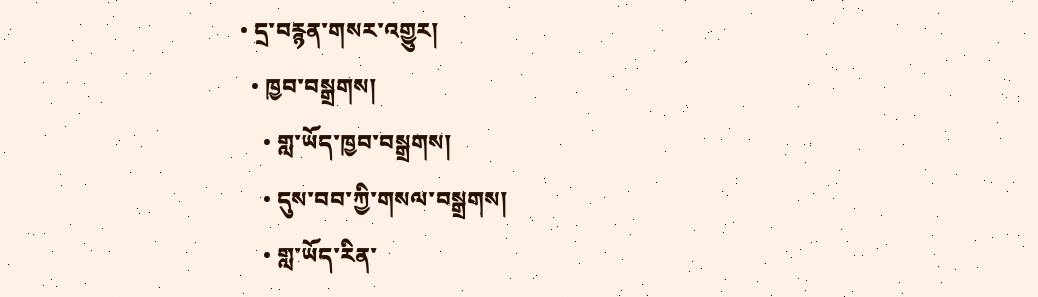• དྲ་བརྙན་གསར་འགྱུར།
  • ཁྱབ་བསྒྲགས།
    • གླ་ཡོད་ཁྱབ་བསྒྲགས།
    • དུས་བབ་ཀྱི་གསལ་བསྒྲགས།
    • གླ་ཡོད་རིན་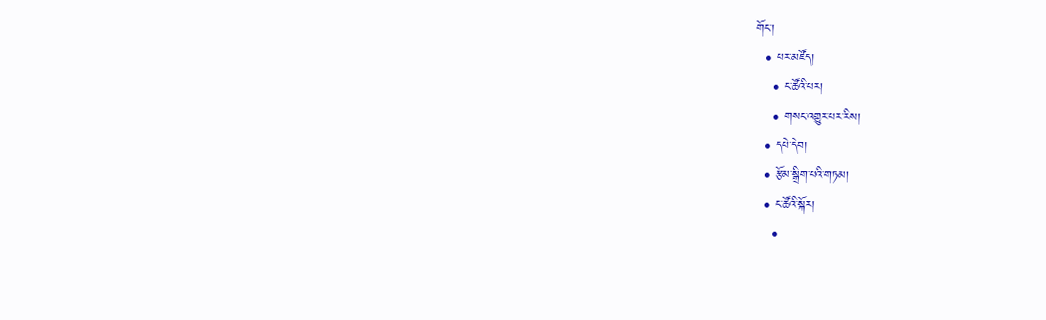གོང་།
  • པར་མཛོད།
    • ང་ཚོའི་པར།
    • གསང་འགྱུར་པར་རིས།
  • དཔེ་དེབ།
  • རྩོམ་སྒྲིག་པའི་གཏམ།
  • ང་ཚོའི་སྐོར།
    •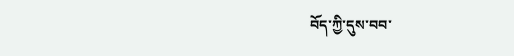བོད་ཀྱི་དུས་བབ་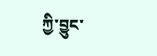ཀྱི་བྱུང་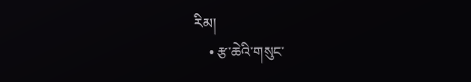རིམ།
    • རྩ་ཆེའི་གསུང་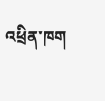འཕྲིན་ཁག